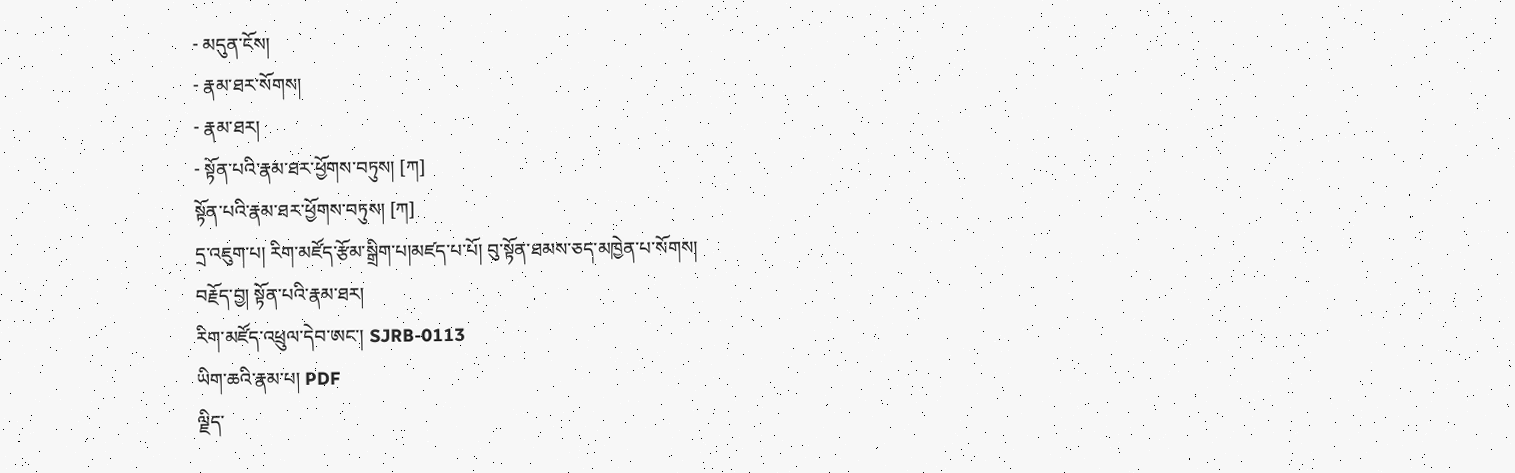- མདུན་ངོས།
- རྣམ་ཐར་སོགས།
- རྣམ་ཐར།
- སྟོན་པའི་རྣམ་ཐར་ཕྱོགས་བཏུས། [ཀ]
སྟོན་པའི་རྣམ་ཐར་ཕྱོགས་བཏུས། [ཀ]
དྲ་འཇུག་པ། རིག་མཛོད་རྩོམ་སྒྲིག་པ།མཛད་པ་པོ། བུ་སྟོན་ཐམས་ཅད་མཁྱེན་པ་སོགས།
བརྗོད་བྱ། སྟོན་པའི་རྣམ་ཐར།
རིག་མཛོད་འཕྲུལ་དེབ་ཨང་། SJRB-0113
ཡིག་ཆའི་རྣམ་པ། PDF
ལྗིད་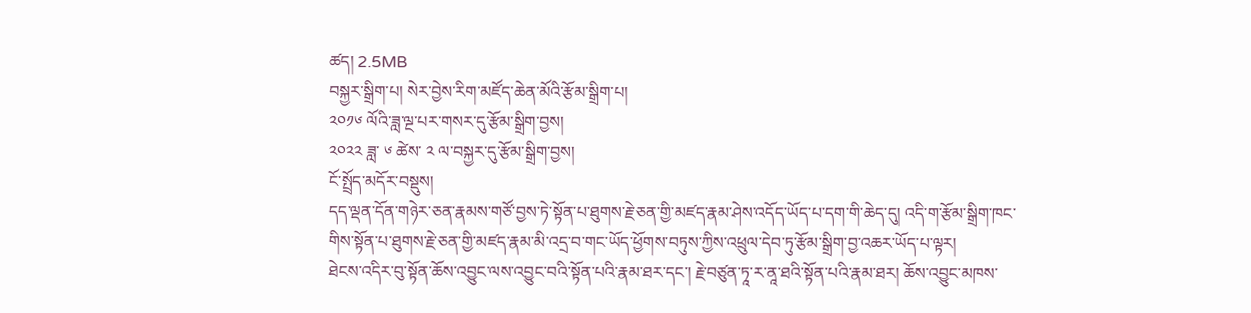ཚད། 2.5MB
བསྐྱར་སྒྲིག་པ། སེར་བྱེས་རིག་མཛོད་ཆེན་མོའི་རྩོམ་སྒྲིག་པ།
༢༠༡༦ ལོའི་ཟླ་ལྔ་པར་གསར་དུ་རྩོམ་སྒྲིག་བྱས།
༢༠༢༢ ཟླ་ ༦ ཚེས་ ༢ ལ་བསྐྱར་དུ་རྩོམ་སྒྲིག་བྱས།
ངོ་སྤྲོད་མདོར་བསྡུས།
དད་ལྡན་དོན་གཉེར་ཅན་རྣམས་གཙོ་བྱས་ཏེ་སྟོན་པ་ཐུགས་རྗེ་ཅན་གྱི་མཛད་རྣམ་ཤེས་འདོད་ཡོད་པ་དག་གི་ཆེད་དུ། འདི་ག་རྩོམ་སྒྲིག་ཁང་གིས་སྟོན་པ་ཐུགས་རྗེ་ཅན་གྱི་མཛད་རྣམ་མི་འདྲ་བ་གང་ཡོད་ཕྱོགས་བཏུས་ཀྱིས་འཕྲུལ་དེབ་ཏུ་རྩོམ་སྒྲིག་བྱ་འཆར་ཡོད་པ་ལྟར།
ཐེངས་འདིར་བུ་སྟོན་ཆོས་འབྱུང་ལས་འབྱུང་བའི་སྟོན་པའི་རྣམ་ཐར་དང་། རྗེ་བཙུན་ཏཱ་ར་ནཱ་ཐའི་སྟོན་པའི་རྣམ་ཐར། ཆོས་འབྱུང་མཁས་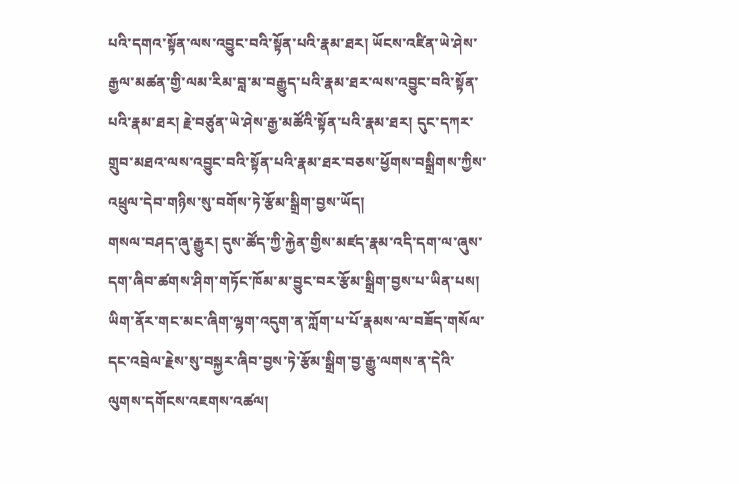པའི་དགའ་སྟོན་ལས་འབྱུང་བའི་སྟོན་པའི་རྣམ་ཐར། ཡོངས་འཛིན་ཡེ་ཤེས་རྒྱལ་མཚན་གྱི་ལམ་རིམ་བླ་མ་བརྒྱུད་པའི་རྣམ་ཐར་ལས་འབྱུང་བའི་སྟོན་པའི་རྣམ་ཐར། རྗེ་བཙུན་ཡེ་ཤེས་རྒྱ་མཚོའི་སྟོན་པའི་རྣམ་ཐར། དུང་དཀར་གྲུབ་མཐའ་ལས་འབྱུང་བའི་སྟོན་པའི་རྣམ་ཐར་བཅས་ཕྱོགས་བསྒྲིགས་ཀྱིས་འཕྲུལ་དེབ་གཉིས་སུ་བགོས་ཏེ་རྩོམ་སྒྲིག་བྱས་ཡོད།
གསལ་བཤད་ཞུ་རྒྱུར། དུས་ཚོད་ཀྱི་རྐྱེན་གྱིས་མཛད་རྣམ་འདི་དག་ལ་ཞུས་དག་ཞིབ་ཚགས་ཤིག་གཏོང་ཁོམ་མ་བྱུང་བར་རྩོམ་སྒྲིག་བྱས་པ་ཡིན་པས། ཡིག་ནོར་གང་མང་ཞིག་ལྷག་འདུག་ན་ཀློག་པ་པོ་རྣམས་ལ་བཟོད་གསོལ་དང་འབྲེལ་རྗེས་སུ་བསྐྱར་ཞིབ་བྱས་ཏེ་རྩོམ་སྒྲིག་བྱ་རྒྱུ་ལགས་ན་དེའི་ལུགས་དགོངས་འཇགས་འཚལ།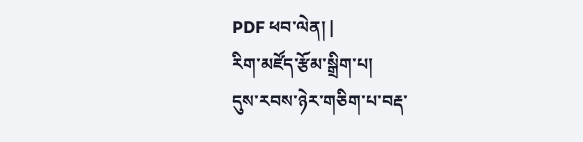PDF ཕབ་ལེན། |
རིག་མཛོད་རྩོམ་སྒྲིག་པ།
དུས་རབས་ཉེར་གཅིག་པ་བརྡ་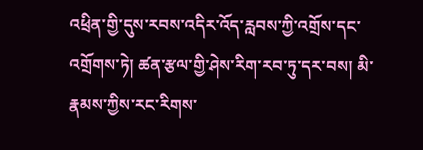འཕྲིན་གྱི་དུས་རབས་འདིར་འོད་རླབས་ཀྱི་འགྲོས་དང་འགྲོགས་ཏེ། ཚན་རྩལ་གྱི་ཤེས་རིག་རབ་ཏུ་དར་བས། མི་རྣམས་ཀྱིས་རང་རིགས་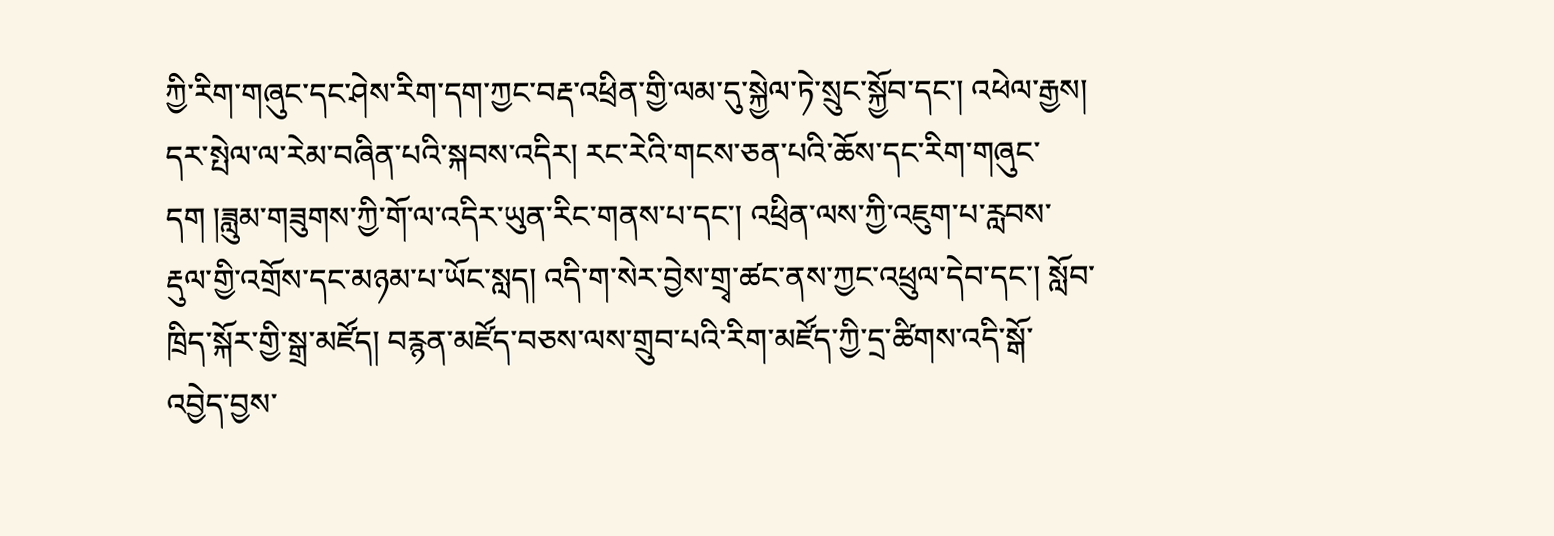ཀྱི་རིག་གཞུང་དང་ཤེས་རིག་དག་ཀྱང་བརྡ་འཕྲིན་གྱི་ལམ་དུ་སྐྱེལ་ཏེ་སྲུང་སྐྱོབ་དང་། འཕེལ་རྒྱས། དར་སྤེལ་ལ་རེམ་བཞིན་པའི་སྐབས་འདིར། རང་རེའི་གངས་ཅན་པའི་ཆོས་དང་རིག་གཞུང་དག །ཟླུམ་གཟུགས་ཀྱི་གོ་ལ་འདིར་ཡུན་རིང་གནས་པ་དང་། འཕྲིན་ལས་ཀྱི་འཇུག་པ་རླབས་རྡུལ་གྱི་འགྲོས་དང་མཉམ་པ་ཡོང་སླད། འདི་ག་སེར་བྱེས་གྲྭ་ཚང་ནས་ཀྱང་འཕྲུལ་དེབ་དང་། སློབ་ཁྲིད་སྐོར་གྱི་སྒྲ་མཛོད། བརྙན་མཛོད་བཅས་ལས་གྲུབ་པའི་རིག་མཛོད་ཀྱི་དྲ་ཚིགས་འདི་སྒོ་འབྱེད་བྱས་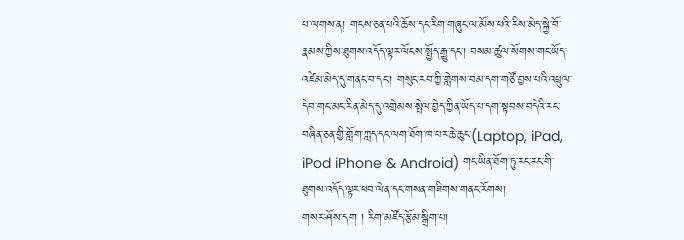པ་ལགས་ན། གངས་ཅན་པའི་ཆོས་དང་རིག་གཞུང་ལ་མོས་པའི་རིས་མེད་སྐྱེ་བོ་རྣམས་ཀྱིས་ཐུགས་འདོད་ལྟར་ལོངས་སྤྱོད་རྒྱུ་དང་། བསམ་ཚུལ་སོགས་གང་ཡོད་འཛེམ་མེད་དུ་གནང་བ་དང་། གསུང་རབ་ཀྱི་གླེགས་བམ་དག་གཙོ་བྱས་པའི་འཕྲུལ་དེབ་གང་མང་རིན་མེད་དུ་འགྲེམས་སྤེལ་བྱེད་ཀྱིན་ཡོད་པ་དག་སྟབས་བདེའི་རང་བཞིན་ཅན་གྱི་གློག་ཀླད་དང་ལག་ཐོག་ཁ་པར་ཆེ་ཆུང་(Laptop, iPad, iPod iPhone & Android) གང་ཡིན་ཐོག་ཏུ་རང་རང་གི་ཐུགས་འདོད་ལྟར་ཕབ་ལེན་དང་གསན་གཟིགས་གནང་རོགས།
གསར་ཤོས་དག ། རིག་མཛོད་རྩོམ་སྒྲིག་པ།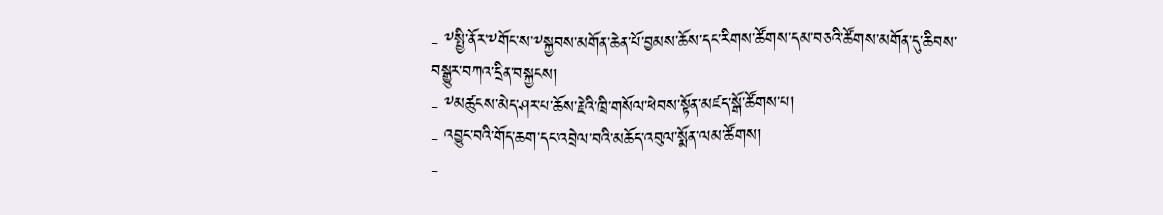- ༸སྤྱི་ནོར་༸གོང་ས་༸སྐྱབས་མགོན་ཆེན་པོ་བྱམས་ཆོས་དང་རིགས་ཚོགས་དམ་བཅའི་ཚོགས་མགོན་དུ་ཆིབས་བསྒྱུར་བཀའ་དྲིན་བསྐྱངས།
- ༸མཚུངས་མེད་ཤར་པ་ཆོས་རྗེའི་ཁྲི་གསོལ་ཕེབས་སྟོན་མཛད་སྒོ་ཚོགས་པ།
- འབྱུང་བའི་གོད་ཆག་དང་འབྲེལ་བའི་མཆོད་འབུལ་སྨོན་ལམ་ཚོགས།
-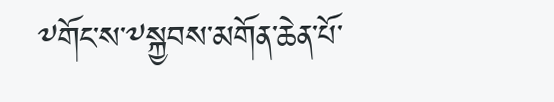༸གོང་ས་༸སྐྱབས་མགོན་ཆེན་པོ་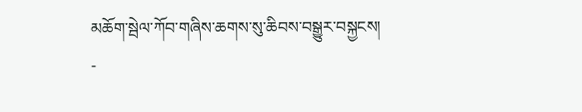མཆོག་སྦེལ་ཀོབ་གཞིས་ཆགས་སུ་ཆིབས་བསྒྱུར་བསྐྱངས།
-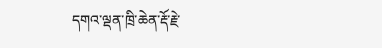དགའ་ལྡན་ཁྲི་ཆེན་རྡོ་རྗེ་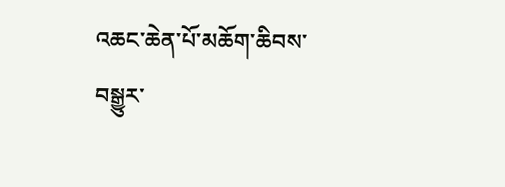འཆང་ཆེན་པོ་མཆོག་ཆིབས་བསྒྱུར་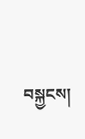བསྐྱངས།